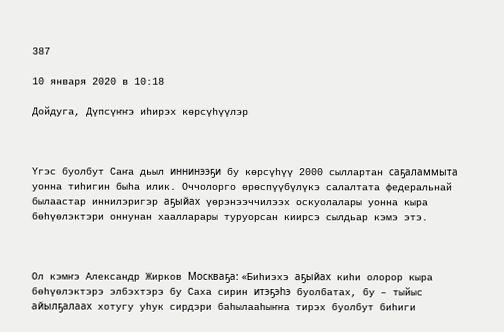387

10 января 2020 в 10:18

Дойдуга, Дүпсүҥҥэ иһирэх көрсүһүүлэр



Үгэс буолбут Саҥа дьыл иннинээҕи бу көрсүһүү 2000 сыллартан саҕаламмыта уонна тиһигин быһа илик. Оччолорго өрөспүүбүлүкэ салалтата федеральнай былаастар иннилэригэр аҕыйах үөрэнээччилээх оскуолалары уонна кыра бөһүөлэктэри оннунан хаалларары туруорсан киирсэ сылдьар кэмэ этэ.



Ол кэмҥэ Александр Жирков Москваҕа: «Биһиэхэ аҕыйах киһи олорор кыра бөһүөлэктэрэ элбэхтэрэ бу Саха сирин итэҕэһэ буолбатах, бу – тыйыс айылҕалаах хотугу уһук сирдэри баһылааһыҥҥа тирэх буолбут биһиги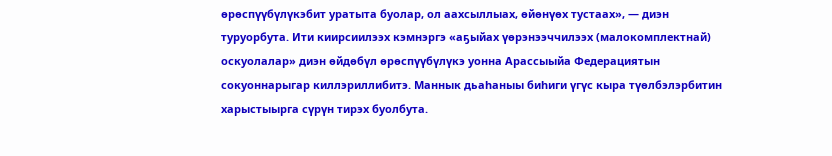өрөспүүбүлүкэбит уратыта буолар, ол аахсыллыах, өйөнүөх тустаах», — диэн туруорбута. Ити киирсиилээх кэмнэргэ «аҕыйах үөрэнээччилээх (малокомплектнай) оскуолалар» диэн өйдөбүл өрөспүүбүлүкэ уонна Арассыыйа Федерациятын сокуоннарыгар киллэриллибитэ. Маннык дьаһаныы биһиги үгүс кыра түөлбэлэрбитин харыстыырга сүрүн тирэх буолбута.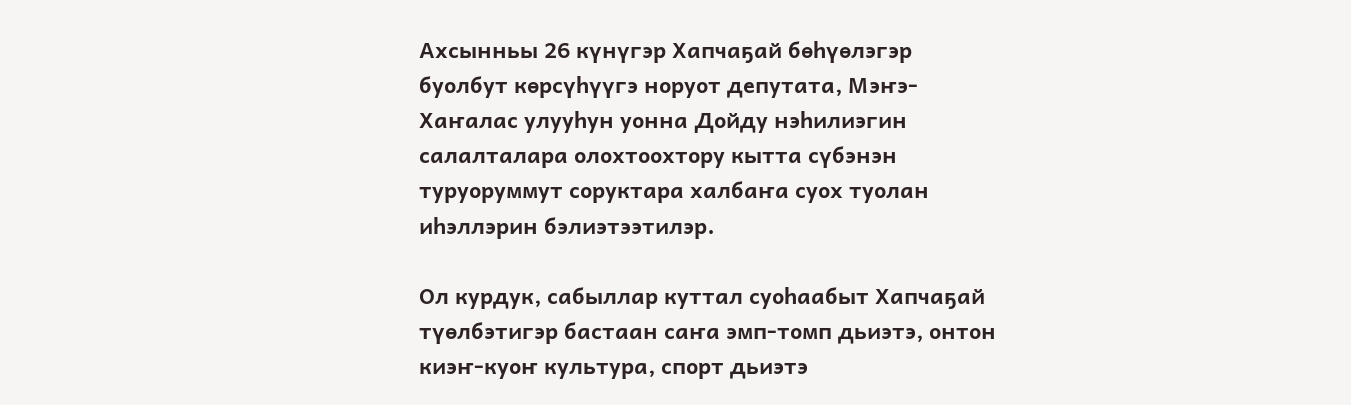Ахсынньы 26 күнүгэр Хапчаҕай бөһүөлэгэр буолбут көрсүһүүгэ норуот депутата, Мэҥэ-Хаҥалас улууһун уонна Дойду нэһилиэгин салалталара олохтоохтору кытта сүбэнэн туруоруммут соруктара халбаҥа суох туолан иһэллэрин бэлиэтээтилэр.

Ол курдук, сабыллар куттал суоһаабыт Хапчаҕай түөлбэтигэр бастаан саҥа эмп-томп дьиэтэ, онтон киэҥ-куоҥ культура, спорт дьиэтэ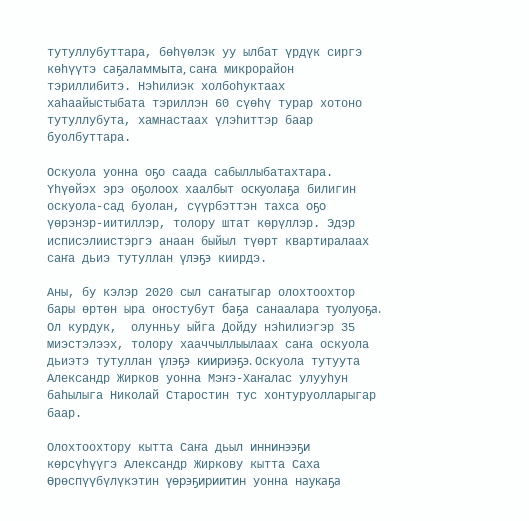тутуллубуттара, бөһүөлэк уу ылбат үрдүк сиргэ көһүүтэ саҕаламмыта, саҥа микрорайон тэриллибитэ. Нэһилиэк холбоһуктаах хаһаайыстыбата тэриллэн 60 сүөһү турар хотоно тутуллубута, хамнастаах үлэһиттэр баар буолбуттара.

Оскуола уонна оҕо саада сабыллыбатахтара. Үһүөйэх эрэ оҕолоох хаалбыт оскуолаҕа билигин оскуола-сад буолан, сүүрбэттэн тахса оҕо үөрэнэр-иитиллэр, толору штат көрүллэр. Эдэр исписэлиистэргэ анаан быйыл түөрт квартиралаах саҥа дьиэ тутуллан үлэҕэ киирдэ.

Аны, бу кэлэр 2020 сыл саҥатыгар олохтоохтор бары өртөн ыра оҥостубут баҕа санаалара туолуоҕа. Ол курдук,  олунньу ыйга Дойду нэһилиэгэр 35 миэстэлээх, толору хааччыллыылаах саҥа оскуола дьиэтэ тутуллан үлэҕэ киириэҕэ. Оскуола тутуута Александр Жирков уонна Мэҥэ-Хаҥалас улууһун баһылыга Николай Старостин тус хонтуруолларыгар баар.

Олохтоохтору кытта Саҥа дьыл иннинээҕи көрсүһүүгэ Александр Жиркову кытта Саха Өрөспүүбүлүкэтин үөрэҕириитин уонна наукаҕа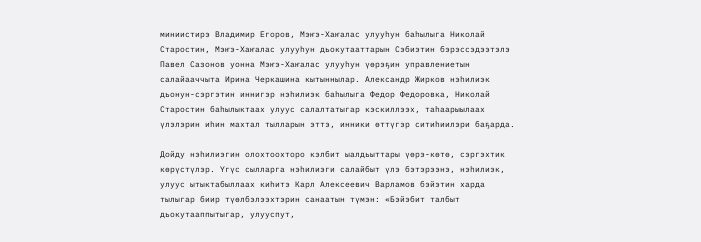миниистирэ Владимир Егоров, Мэҥэ-Хаҥалас улууһун баһылыга Николай Старостин, Мэҥэ-Хаҥалас улууһун дьокутааттарын Сэбиэтин бэрэссэдээтэлэ Павел Сазонов уонна Мэҥэ-Хаҥалас улууһун үөрэҕин управлениетын салайааччыта Ирина Черкашина кытыннылар. Александр Жирков нэһилиэк дьонун-сэргэтин иннигэр нэһилиэк баһылыга Федор Федоровка, Николай Старостин баһылыктаах улуус салалтатыгар кэскиллээх, таһаарыылаах үлэлэрин иһин махтал тылларын эттэ, инники өттүгэр ситиһиилэри баҕарда.

Дойду нэһилиэгин олохтоохторо кэлбит ыалдьыттары үөрэ-көтө, сэргэхтик көрүстүлэр. Үгүс сылларга нэһилиэги салайбыт үлэ бэтэрээнэ, нэһилиэк, улуус ытыктабыллаах киһитэ Карл Алексеевич Варламов бэйэтин харда тылыгар биир түөлбэлээхтэрин санаатын түмэн: «Бэйэбит талбыт дьокутааппытыгар, улууспут,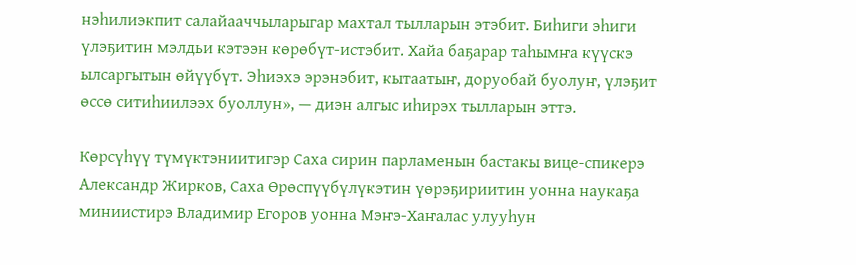нэһилиэкпит салайааччыларыгар махтал тылларын этэбит. Биһиги эһиги үлэҕитин мэлдьи кэтээн көрөбүт-истэбит. Хайа баҕарар таһымҥа күүскэ ылсаргытын өйүүбүт. Эһиэхэ эрэнэбит, кытаатыҥ, доруобай буолуҥ, үлэҕит өссө ситиһиилээх буоллун», — диэн алгыс иһирэх тылларын эттэ.

Көрсүһүү түмүктэниитигэр Саха сирин парламенын бастакы вице-спикерэ Александр Жирков, Саха Өрөспүүбүлүкэтин үөрэҕириитин уонна наукаҕа миниистирэ Владимир Егоров уонна Мэҥэ-Хаҥалас улууһун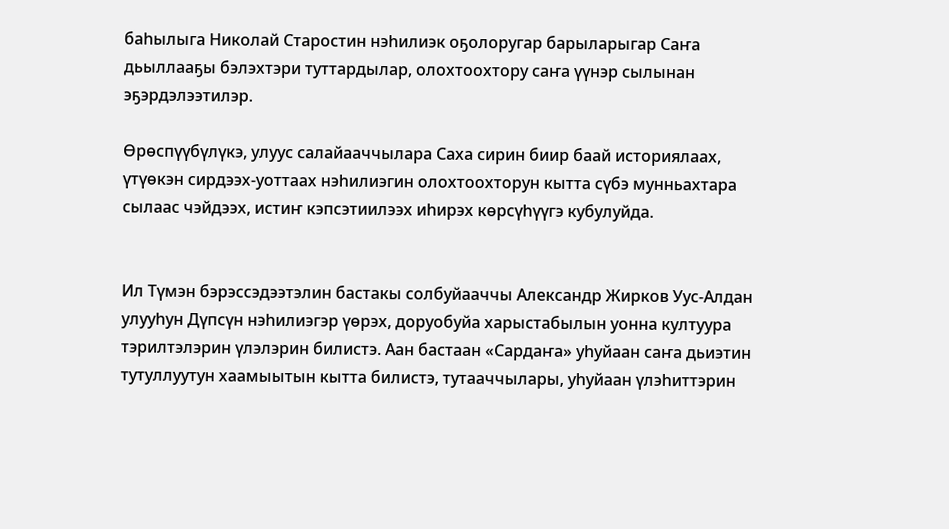баһылыга Николай Старостин нэһилиэк оҕолоругар барыларыгар Саҥа дьыллааҕы бэлэхтэри туттардылар, олохтоохтору саҥа үүнэр сылынан эҕэрдэлээтилэр.

Өрөспүүбүлүкэ, улуус салайааччылара Саха сирин биир баай историялаах, үтүөкэн сирдээх-уоттаах нэһилиэгин олохтоохторун кытта сүбэ мунньахтара сылаас чэйдээх, истиҥ кэпсэтиилээх иһирэх көрсүһүүгэ кубулуйда.


Ил Түмэн бэрэссэдээтэлин бастакы солбуйааччы Александр Жирков Уус-Алдан улууһун Дүпсүн нэһилиэгэр үөрэх, доруобуйа харыстабылын уонна култуура тэрилтэлэрин үлэлэрин билистэ. Аан бастаан «Сардаҥа» уһуйаан саҥа дьиэтин тутуллуутун хаамыытын кытта билистэ, тутааччылары, уһуйаан үлэһиттэрин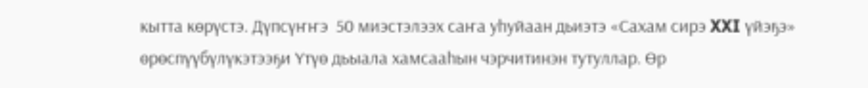кытта көрүстэ. Дүпсүҥҥэ  50 миэстэлээх саҥа уһуйаан дьиэтэ «Сахам сирэ XXI үйэҕэ» өрөспүүбүлүкэтээҕи Үтүө дьыала хамсааһын чэрчитинэн тутуллар. Өр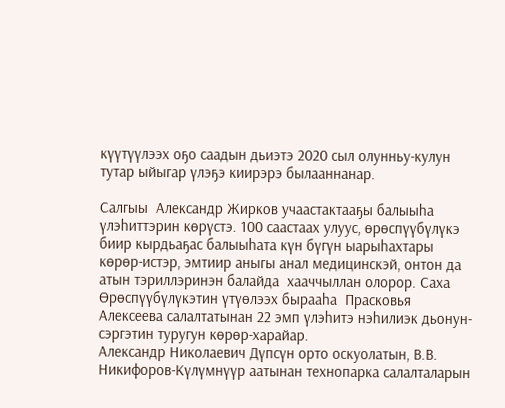күүтүүлээх оҕо саадын дьиэтэ 2020 сыл олунньу-кулун тутар ыйыгар үлэҕэ киирэрэ былааннанар.

Салгыы  Александр Жирков учаастактааҕы балыыһа үлэһиттэрин көрүстэ. 100 саастаах улуус, өрөспүүбүлүкэ биир кырдьаҕас балыыһата күн бүгүн ыарыһахтары көрөр-истэр, эмтиир аныгы анал медицинскэй, онтон да атын тэриллэринэн балайда  хааччыллан олорор. Саха Өрөспүүбүлүкэтин үтүөлээх бырааһа  Прасковья Алексеева салалтатынан 22 эмп үлэһитэ нэһилиэк дьонун-сэргэтин туругун көрөр-харайар.
Александр Николаевич Дүпсүн орто оскуолатын, В.В. Никифоров-Күлүмнүүр аатынан технопарка салалталарын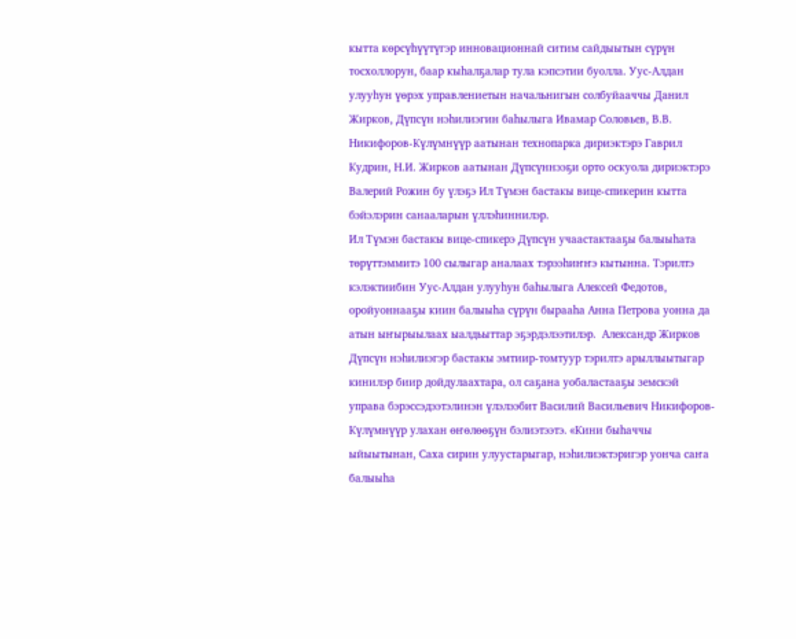кытта көрсүһүүтүгэр инновационнай ситим сайдыытын сүрүн тосхоллорун, баар кыһалҕалар тула кэпсэтии буолла. Уус-Алдан улууһун үөрэх управлениетын начальнигын солбуйааччы Данил Жирков, Дүпсүн нэһилиэгин баһылыга Ивамар Соловьев, В.В. Никифоров-Күлүмнүүр аатынан технопарка дириэктэрэ Гаврил Кудрин, Н.И. Жирков аатынан Дүпсүннээҕи орто оскуола дириэктэрэ Валерий Рожин бу үлэҕэ Ил Түмэн бастакы вице-спикерин кытта бэйэлэрин санааларын үллэһиннилэр.
Ил Түмэн бастакы вице-спикерэ Дүпсүн учаастактааҕы балыыһата төрүттэммитэ 100 сылыгар аналаах тэрээһиҥҥэ кытынна. Тэрилтэ кэлэктиибин Уус-Алдан улууһун баһылыга Алексей Федотов, оройуоннааҕы киин балыыһа сүрүн бырааһа Анна Петрова уонна да атын ыҥырыылаах ыалдьыттар эҕэрдэлээтилэр.  Александр Жирков Дүпсүн нэһилиэгэр бастакы эмтиир-томтуур тэрилтэ арыллыытыгар кинилэр биир дойдулаахтара, ол саҕана уобаластааҕы земскэй управа бэрэссэдээтэлинэн үлэлээбит Василий Васильевич Никифоров-Күлүмнүүр улахан өҥөлөөҕүн бэлиэтээтэ. «Кини быһаччы ыйыытынан, Саха сирин улуустарыгар, нэһилиэктэригэр уонча саҥа балыыһа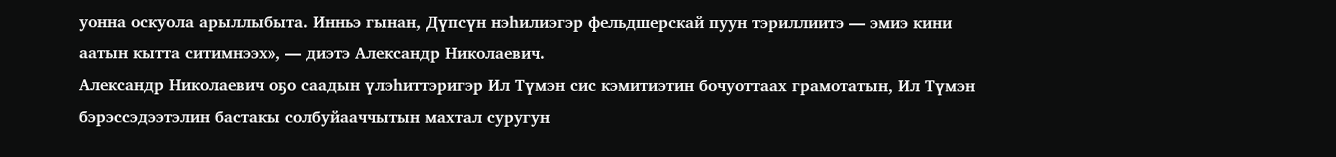уонна оскуола арыллыбыта. Инньэ гынан, Дүпсүн нэһилиэгэр фельдшерскай пуун тэриллиитэ — эмиэ кини аатын кытта ситимнээх», — диэтэ Александр Николаевич.
Александр Николаевич оҕо саадын үлэһиттэригэр Ил Түмэн сис кэмитиэтин бочуоттаах грамотатын, Ил Түмэн бэрэссэдээтэлин бастакы солбуйааччытын махтал суругун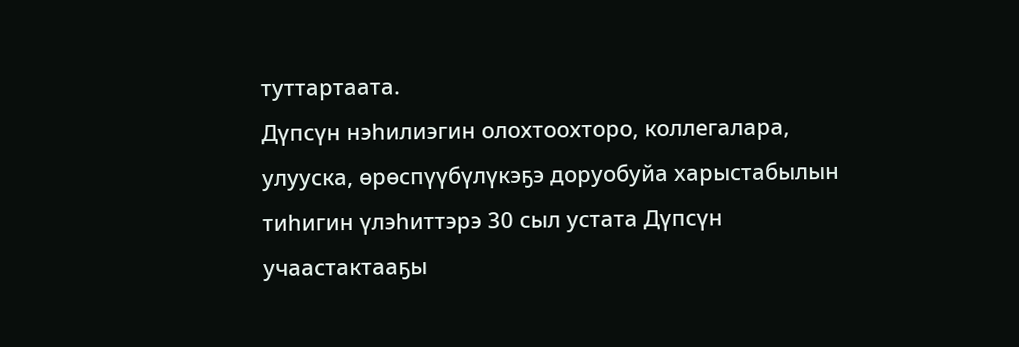туттартаата.
Дүпсүн нэһилиэгин олохтоохторо, коллегалара, улууска, өрөспүүбүлүкэҕэ доруобуйа харыстабылын тиһигин үлэһиттэрэ 30 сыл устата Дүпсүн учаастактааҕы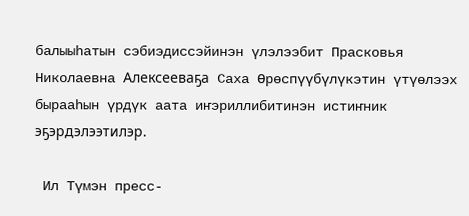балыыһатын сэбиэдиссэйинэн үлэлээбит Прасковья Николаевна Алексееваҕа Саха Өрөспүүбүлүкэтин үтүөлээх бырааһын үрдүк аата иҥэриллибитинэн истиҥник эҕэрдэлээтилэр.

 Ил Түмэн пресс-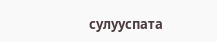сулууспата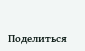Поделиться